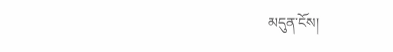མདུན་ངོས།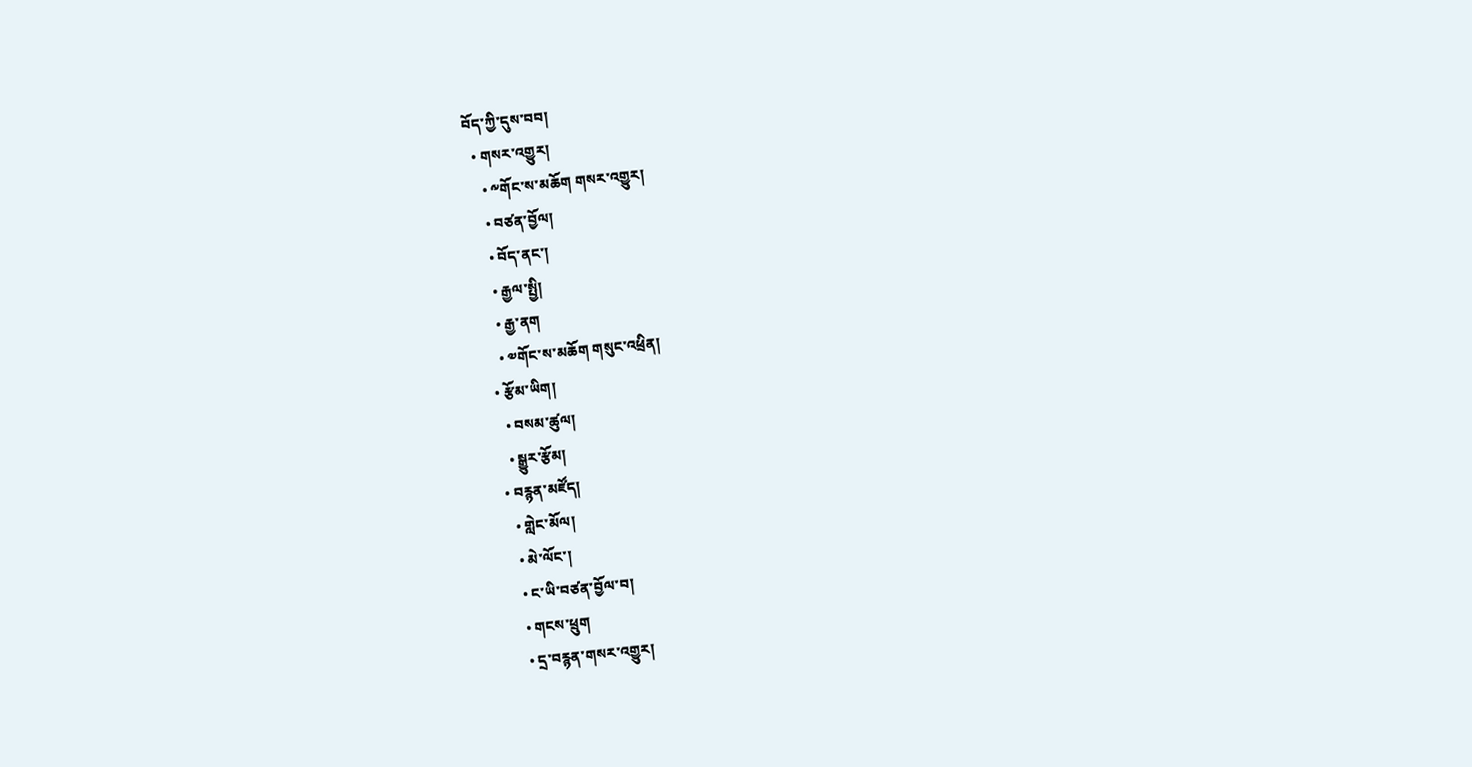བོད་ཀྱི་དུས་བབ།
  • གསར་འགྱུར།
    • ༸གོང་ས་མཆོག གསར་འགྱུར།
    • བཙན་བྱོལ།
    • བོད་ནང་།
    • རྒྱལ་སྤྱི།
    • རྒྱ་ནག
    • ༧གོང་ས་མཆོག གསུང་འཕྲིན།
  • རྩོམ་ཡིག།
    • བསམ་ཚུལ།
    • སྒྱུར་རྩོམ།
  • བརྙན་མཛོད།
    • གླེང་མོལ།
    • མེ་ལོང་།
    • ང་ཡི་བཙན་བྱོལ་བ།
    • གངས་ཕྲུག
    • དྲ་བརྙན་གསར་འགྱུར།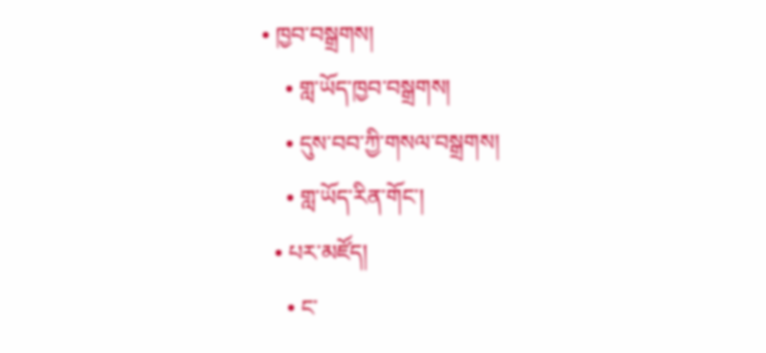• ཁྱབ་བསྒྲགས།
    • གླ་ཡོད་ཁྱབ་བསྒྲགས།
    • དུས་བབ་ཀྱི་གསལ་བསྒྲགས།
    • གླ་ཡོད་རིན་གོང་།
  • པར་མཛོད།
    • ང་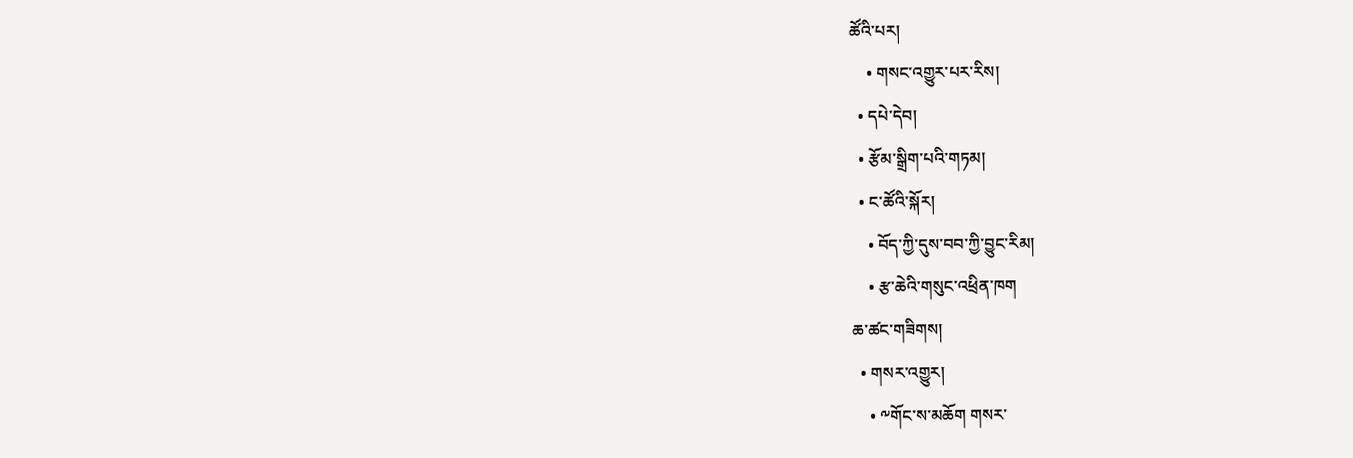ཚོའི་པར།
    • གསང་འགྱུར་པར་རིས།
  • དཔེ་དེབ།
  • རྩོམ་སྒྲིག་པའི་གཏམ།
  • ང་ཚོའི་སྐོར།
    • བོད་ཀྱི་དུས་བབ་ཀྱི་བྱུང་རིམ།
    • རྩ་ཆེའི་གསུང་འཕྲིན་ཁག
ཆ་ཚང་གཟིགས།
  • གསར་འགྱུར།
    • ༸གོང་ས་མཆོག གསར་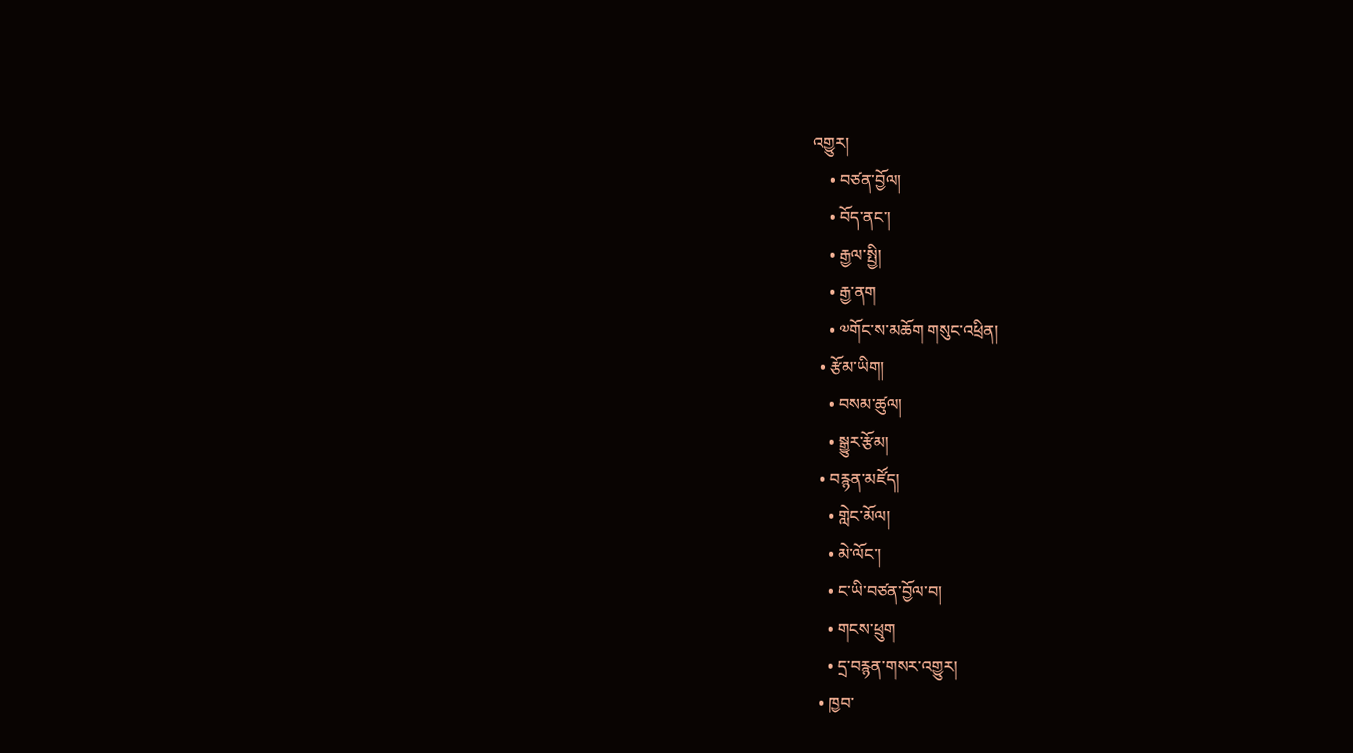འགྱུར།
    • བཙན་བྱོལ།
    • བོད་ནང་།
    • རྒྱལ་སྤྱི།
    • རྒྱ་ནག
    • ༧གོང་ས་མཆོག གསུང་འཕྲིན།
  • རྩོམ་ཡིག།
    • བསམ་ཚུལ།
    • སྒྱུར་རྩོམ།
  • བརྙན་མཛོད།
    • གླེང་མོལ།
    • མེ་ལོང་།
    • ང་ཡི་བཙན་བྱོལ་བ།
    • གངས་ཕྲུག
    • དྲ་བརྙན་གསར་འགྱུར།
  • ཁྱབ་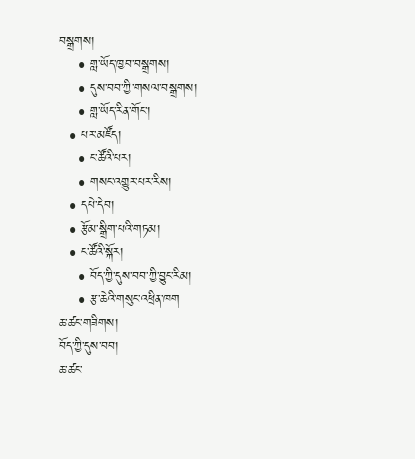བསྒྲགས།
    • གླ་ཡོད་ཁྱབ་བསྒྲགས།
    • དུས་བབ་ཀྱི་གསལ་བསྒྲགས།
    • གླ་ཡོད་རིན་གོང་།
  • པར་མཛོད།
    • ང་ཚོའི་པར།
    • གསང་འགྱུར་པར་རིས།
  • དཔེ་དེབ།
  • རྩོམ་སྒྲིག་པའི་གཏམ།
  • ང་ཚོའི་སྐོར།
    • བོད་ཀྱི་དུས་བབ་ཀྱི་བྱུང་རིམ།
    • རྩ་ཆེའི་གསུང་འཕྲིན་ཁག
ཆ་ཚང་གཟིགས།
བོད་ཀྱི་དུས་བབ།
ཆ་ཚང་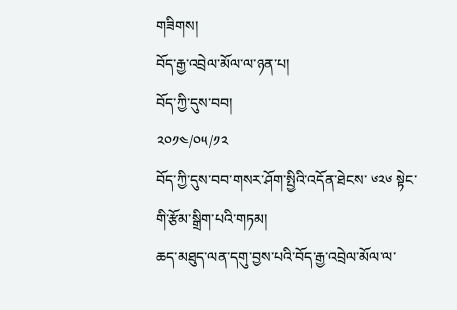གཟིགས།
བོད་རྒྱ་འབྲེལ་མོལ་ལ་ཉན་པ།
བོད་ཀྱི་དུས་བབ།
༢༠༡༤/༠༥/༡༢
བོད་ཀྱི་དུས་བབ་གསར་ཤོག་སྤྱིའི་འདོན་ཐེངས་ ༦༢༦ སྟེང་གི་རྩོམ་སྒྲིག་པའི་གཏམ།
ཆད་མཐུད་ལན་དགུ་བྱས་པའི་བོད་རྒྱ་འབྲེལ་མོལ་ལ་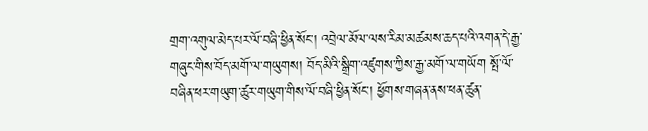གྲག་འགུལ་མེད་པར་ལོ་བཞི་ཕྱིན་སོང་། འབྲེལ་མོལ་ལས་རིམ་མཚམས་ཆད་པའི་འགན་དེ་རྒྱ་གཞུང་གིས་བོད་མགོ་ལ་གཡུགས། བོད་མིའི་སྒྲིག་འཛུགས་ཀྱིས་རྒྱ་མགོ་ལ་གཡོག སྤོ་ལོ་བཞིན་ཕར་གཡུག་ཚུར་གཡུག་གིས་ལོ་བཞི་ཕྱིན་སོང་། ཕྱོགས་གཞན་ནས་ཕན་ཚུན་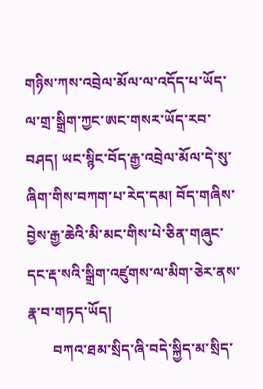གཉིས་ཀས་འབྲེལ་མོལ་ལ་འདོད་པ་ཡོད་ལ་གྲ་སྒྲིག་ཀྱང་ཨང་གསར་ཡོད་རབ་བཤད། ཡང་སྙིང་བོད་རྒྱ་འབྲེལ་མོལ་དེ་སུ་ཞིག་གིས་བཀག་པ་རེད་དམ། བོད་གཞིས་བྱེས་རྒྱ་ཆེའི་མི་མང་གིས་པེ་ཅིན་གཞུང་དང་རྡ་སའི་སྒྲིག་འཛུགས་ལ་མིག་ཅེར་ནས་རྣ་བ་གཏད་ཡོད།
       བཀའ་ཐམ་སྲིད་ཞི་བདེ་སྐྱིད་མ་སྲིད་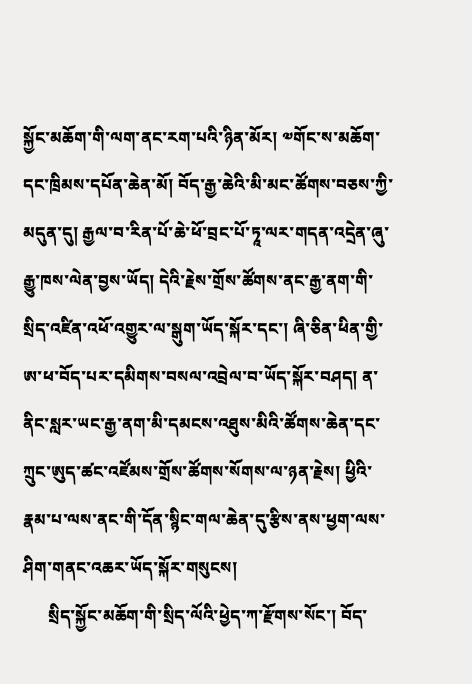སྐྱོང་མཆོག་གི་ལག་ནང་རག་པའི་ཉིན་མོར། ༧གོང་ས་མཆོག་དང་ཁྲིམས་དཔོན་ཆེན་མོ། བོད་རྒྱ་ཆེའི་མི་མང་ཚོགས་བཅས་ཀྱི་མདུན་དུ། རྒྱལ་བ་རིན་པོ་ཆེ་ཕོ་བྲང་པོ་ཏཱ་ལར་གདན་འདྲེན་ཞུ་རྒྱུ་ཁས་ལེན་བྱས་ཡོད། དེའི་རྗེས་གྲོས་ཚོགས་ནང་རྒྱ་ནག་གི་སྲིད་འཛིན་འཕོ་འགྱུར་ལ་སྒུག་ཡོད་སྐོར་དང་། ཞི་ཅིན་ཕིན་གྱི་ཨ་ཕ་བོད་པར་དམིགས་བསལ་འབྲེལ་བ་ཡོད་སྐོར་བཤད། ན་ནིང་སླར་ཡང་རྒྱ་ནག་མི་དམངས་འཐུས་མིའི་ཚོགས་ཆེན་དང་ཀྲུང་ཨུད་ཚང་འཛོམས་གྲོས་ཚོགས་སོགས་ལ་ཉན་རྗེས། ཕྱིའི་རྣམ་པ་ལས་ནང་གི་དོན་སྙིང་གལ་ཆེན་དུ་རྩིས་ནས་ཕྱག་ལས་ཤིག་གནང་འཆར་ཡོད་སྐོར་གསུངས།
      སྲིད་སྐྱོང་མཆོག་གི་སྲིད་ལོའི་ཕྱེད་ཀ་རྫོགས་སོང་། བོད་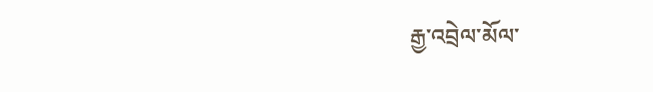རྒྱ་འབྲེལ་མོལ་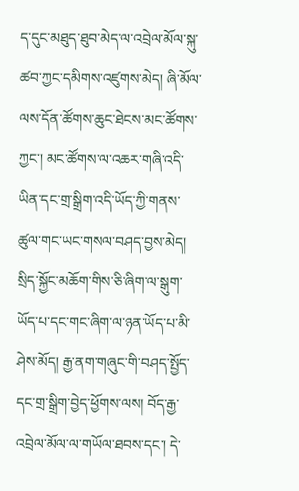ད་དུང་མཐུད་ཐུབ་མེད་ལ་འབྲེལ་མོལ་སྐུ་ཚབ་ཀྱང་དམིགས་འཛུགས་མེད། ཞི་མོལ་ལས་དོན་ཚོགས་ཆུང་ཐེངས་མང་ཚོགས་ཀྱང་། མང་ཚོགས་ལ་འཆར་གཞི་འདི་ཡིན་དང་གྲ་སྒྲིག་འདི་ཡོད་ཀྱི་གནས་ཚུལ་གང་ཡང་གསལ་བཤད་བྱས་མེད། སྲིད་སྐྱོང་མཆོག་གིས་ཅི་ཞིག་ལ་སྒུག་ཡོད་པ་དང་གང་ཞིག་ལ་ཉན་ཡོད་པ་མི་ཤེས་མོད། རྒྱ་ནག་གཞུང་གི་བཤད་སྤྱོད་དང་གྲ་སྒྲིག་བྱེད་ཕྱོགས་ལས། བོད་རྒྱ་འབྲེལ་མོལ་ལ་གཡོལ་ཐབས་དང་། དེ་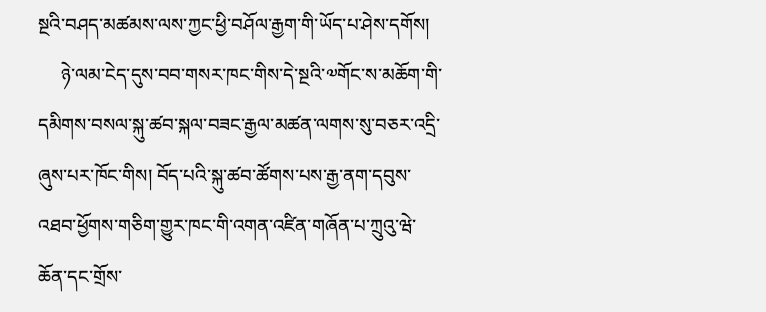སྔའི་བཤད་མཚམས་ལས་ཀྱང་ཕྱི་བཤོལ་རྒྱག་གི་ཡོད་པ་ཤེས་དགོས།
     ཉེ་ལམ་ངེད་དུས་བབ་གསར་ཁང་གིས་དེ་སྔའི་༧གོང་ས་མཆོག་གི་དམིགས་བསལ་སྐུ་ཚབ་སྐལ་བཟང་རྒྱལ་མཚན་ལགས་སུ་བཅར་འདྲི་ཞུས་པར་ཁོང་གིས། བོད་པའི་སྐུ་ཚབ་ཚོགས་པས་རྒྱ་ནག་དབུས་འཐབ་ཕྱོགས་གཅིག་གྱུར་ཁང་གི་འགན་འཛིན་གཞོན་པ་ཀྲུའུ་ཝེ་ཆོན་དང་གྲོས་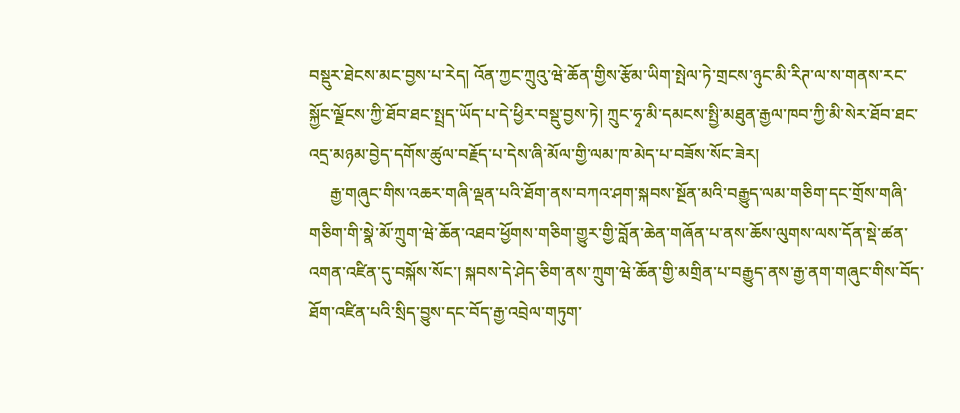བསྡུར་ཐེངས་མང་བྱས་པ་རེད། འོན་ཀྱང་ཀྲུའུ་ཝེ་ཆོན་གྱིས་རྩོམ་ཡིག་སྤེལ་ཏེ་གྲངས་ཉུང་མི་རིཊ་ལ་ས་གནས་རང་སྐྱོང་ལྗོངས་ཀྱི་ཐོབ་ཐང་སྤྲད་ཡོད་པ་དེ་ཕྱིར་བསྡུ་བྱས་ཏེ། ཀྲུང་ཧྭ་མི་དམངས་སྤྱི་མཐུན་རྒྱལ་ཁབ་ཀྱི་མི་སེར་ཐོབ་ཐང་འདྲ་མཉམ་བྱེད་དགོས་ཚུལ་བརྗོད་པ་དེས་ཞི་མོལ་གྱི་ལམ་ཁ་མེད་པ་བཟོས་སོང་ཟེར།
     རྒྱ་གཞུང་གིས་འཆར་གཞི་ལྡན་པའི་ཐོག་ནས་བཀའ་ཤག་སྐབས་སྔོན་མའི་བརྒྱུད་ལམ་གཅིག་དང་གྲོས་གཞི་གཅིག་གི་སྣེ་མོ་ཀྲུག་ཝེ་ཆོན་འཐབ་ཕྱོགས་གཅིག་གྱུར་གྱི་བློན་ཆེན་གཞོན་པ་ནས་ཆོས་ལུགས་ལས་དོན་སྡེ་ཚན་འགན་འཛིན་དུ་བསྐོས་སོང་། སྐབས་དེ་ཤེད་ཅིག་ནས་ཀྲུག་ཝེ་ཆོན་གྱི་མགྲིན་པ་བརྒྱུད་ནས་རྒྱ་ནག་གཞུང་གིས་བོད་ཐོག་འཛིན་པའི་སྲིད་བྱུས་དང་བོད་རྒྱ་འབྲེལ་གཏུག་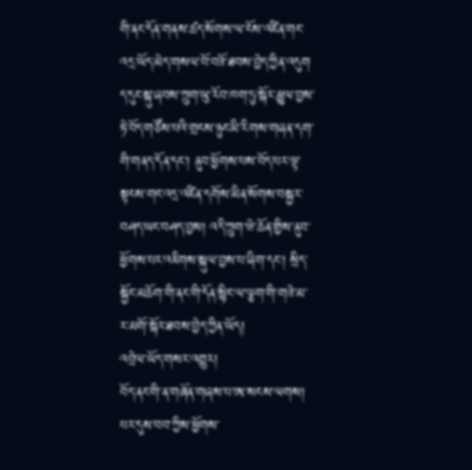གི་ནང་དོན་གནས་ཚད་སོགས་ལ་ངོས་འཛིན་གང་འདྲ་ཡོད་མེད་གསལ་བོ་བཟོ་ཐབས་བྱེད་ཀྱིན་འདུག ད་དུང་སྐུ་ཞབས་ཀྲུག་ཡུ་རོབ་ཁག་ཏུ་སྐོར་མྱུལ་བྱས་ཏེ་བོད་གཙོས་པའི་གྲངས་ཉུང་མི་རིགས་གཞན་དག་གི་གནད་དོན་དང་། ནུབ་ཕྱོགས་པས་བོད་པར་ལྟ་སྟངས་གང་འདྲ་འཛིན་དགོས་མིན་སོགས་བསྐྱར་བཤད་ཡང་བཤད་བྱས། འདི་ཀྲུག་ཝེ་ཆོན་གྱིས་ནུབ་ཕྱོགས་པར་འཇིགས་སྐུལ་བྱས་པ་ཞིག་དང་། སྲིད་སྐྱོང་མཆོག་གི་ནང་གི་དོན་སྙིང་ལ་ལྕག་གི་གཟེ་མ་ར་མགོ་སྐོར་ཐབས་བྱེད་ཀྱིན་ཡོད།
འབྲེལ་ཡོད་གསར་འགྱུར།
བོད་ནང་གི་ན་གཞོན་གཞས་པ་ཨ་སངས་ལགས། པར་དུས་བབ་ཀྱིས་ཕྱོགས་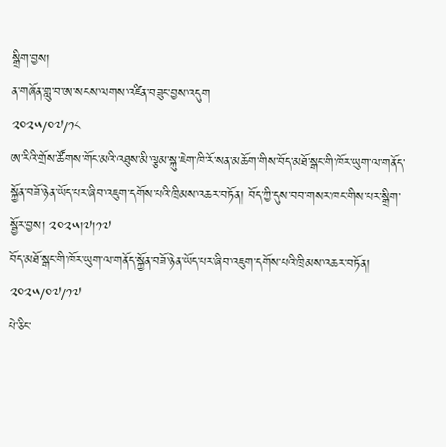སྒྲིག་བྱས།
ན་གཞོན་གླུ་བ་ཨ་སངས་ལགས་འཛིན་བཟུང་བྱས་འདུག
༢༠༢༥/༠༧/༡༨
ཨ་རིའི་གྲོས་ཚོགས་གོང་མའི་འཐུས་མི་ལྕམ་སྐུ་ཇེག་ཁི་རོ་སན་མཆོག་གིས་བོད་མཐོ་སྒང་གི་ཁོར་ཡུག་ལ་གནོད་སྐྱོན་བཟོ་ཉེན་ཡོད་པར་ཞིབ་འཇུག་དགོས་པའི་ཁྲིམས་འཆར་བཏོན། བོད་ཀྱི་དུས་བབ་གསར་ཁང་གིས་པར་སྒྲིག་སྦྱོར་བྱས། ༢༠༢༥།༧།༡༧
བོད་མཐོ་སྒང་གི་ཁོར་ཡུག་ལ་གནོད་སྐྱོན་བཟོ་ཉེན་ཡོད་པར་ཞིབ་འཇུག་དགོས་པའི་ཁྲིམས་འཆར་བཏོན།
༢༠༢༥/༠༧/༡༧
པེ་ཅིང་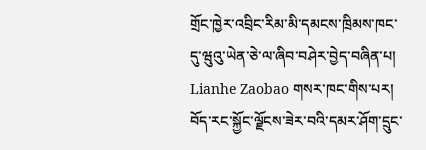གྲོང་ཁྱེར་འབྲིང་རིམ་མི་དམངས་ཁྲིམས་ཁང་དུ་ཝུའུ་ཡེན་ཅེ་ལ་ཞིབ་བཤེར་བྱེད་བཞིན་པ། Lianhe Zaobao གསར་ཁང་གིས་པར།
བོད་རང་སྐྱོང་ལྗོངས་ཟེར་བའི་དམར་ཤོག་དྲུང་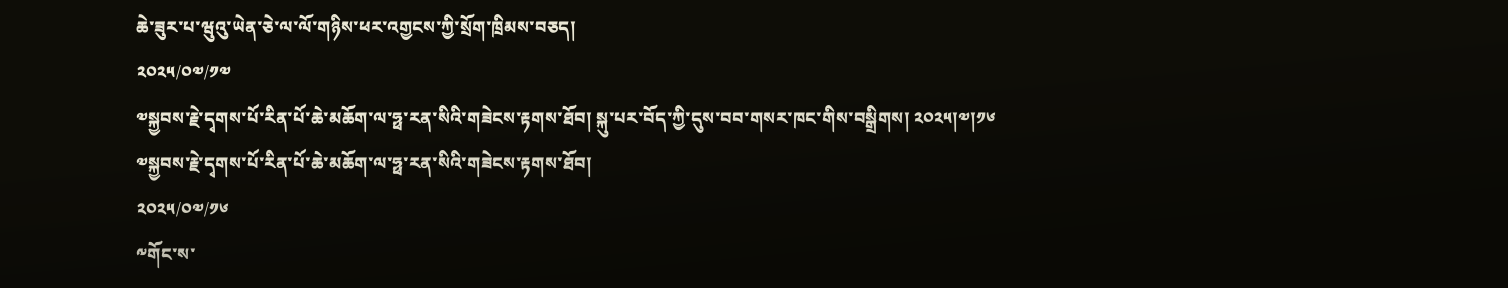ཆེ་ཟུར་པ་ཝུའུ་ཡེན་ཅེ་ལ་ལོ་གཉིས་ཕར་འགྱངས་ཀྱི་སྲོག་ཁྲིམས་བཅད།
༢༠༢༥/༠༧/༡༧
༧སྐྱབས་རྗེ་དྭགས་པོ་རིན་པོ་ཆེ་མཆོག་ལ་ཧྥ་རན་སིའི་གཟེངས་རྟགས་ཐོབ། སྐུ་པར་བོད་ཀྱི་དུས་བབ་གསར་ཁང་གིས་བསྒྲིགས། ༢༠༢༥།༧།༡༦
༧སྐྱབས་རྗེ་དྭགས་པོ་རིན་པོ་ཆེ་མཆོག་ལ་ཧྥ་རན་སིའི་གཟེངས་རྟགས་ཐོབ།
༢༠༢༥/༠༧/༡༦
༸གོང་ས་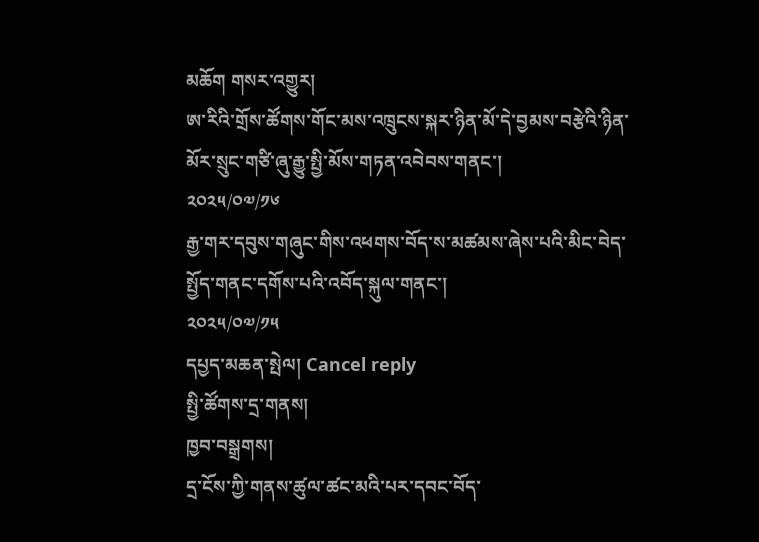མཆོག གསར་འགྱུར།
ཨ་རིའི་གྲོས་ཚོགས་གོང་མས་འཁྲུངས་སྐར་ཉིན་མོ་དེ་བྱམས་བརྩེའི་ཉིན་མོར་སྲུང་གཙི་ཞུ་རྒྱུ་སྤྱི་མོས་གཏན་འབེབས་གནང་།
༢༠༢༥/༠༧/༡༦
རྒྱ་གར་དབུས་གཞུང་གིས་འཕགས་བོད་ས་མཚམས་ཞེས་པའི་མིང་བེད་སྤྱོད་གནང་དགོས་པའི་འབོད་སྐུལ་གནང་།
༢༠༢༥/༠༧/༡༥
དཔྱད་མཆན་སྤེལ། Cancel reply
སྤྱི་ཚོགས་དྲ་གནས།
ཁྱབ་བསྒྲགས།
དྲ་ངོས་ཀྱི་གནས་ཚུལ་ཚང་མའི་པར་དབང་བོད་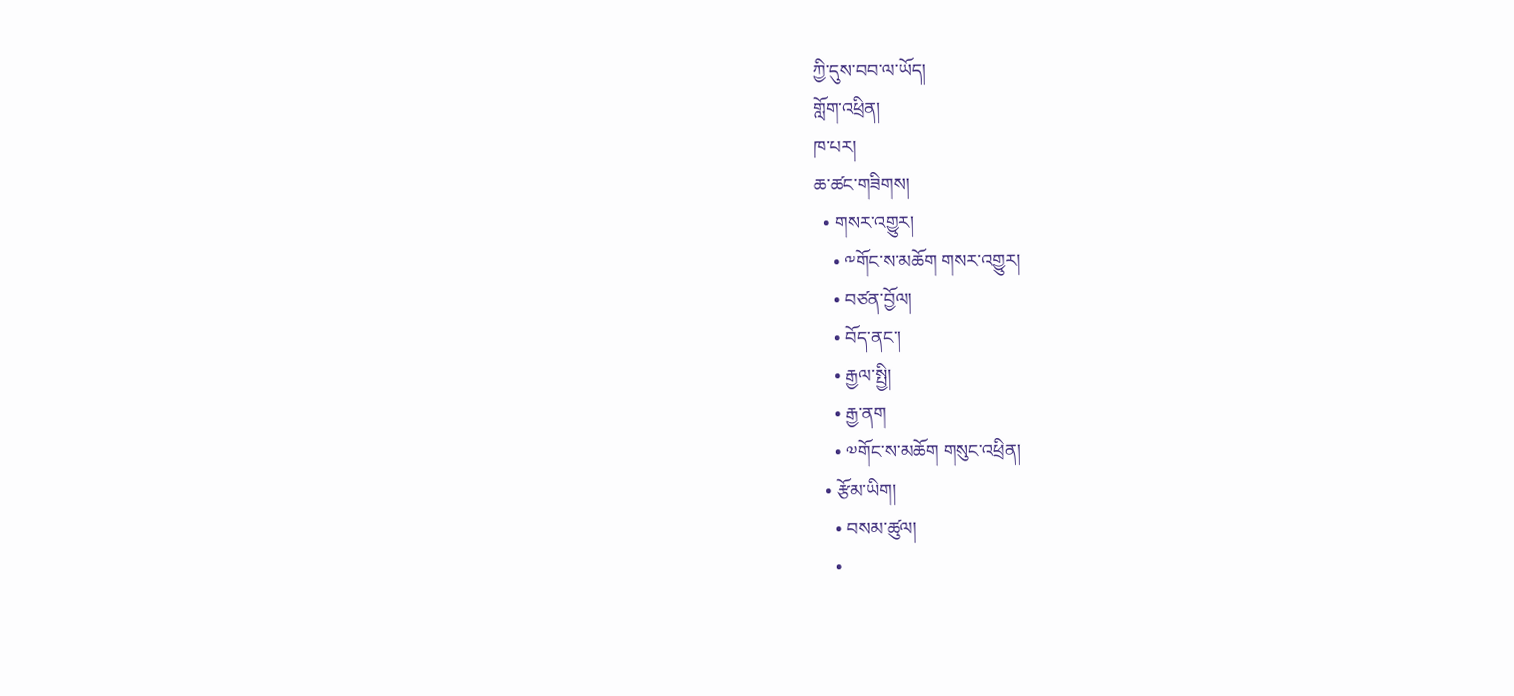ཀྱི་དུས་བབ་ལ་ཡོད།
གློག་འཕྲིན།
ཁ་པར།
ཆ་ཚང་གཟིགས།
  • གསར་འགྱུར།
    • ༸གོང་ས་མཆོག གསར་འགྱུར།
    • བཙན་བྱོལ།
    • བོད་ནང་།
    • རྒྱལ་སྤྱི།
    • རྒྱ་ནག
    • ༧གོང་ས་མཆོག གསུང་འཕྲིན།
  • རྩོམ་ཡིག།
    • བསམ་ཚུལ།
    •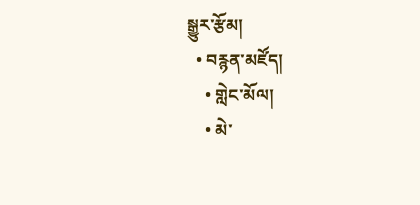སྒྱུར་རྩོམ།
  • བརྙན་མཛོད།
    • གླེང་མོལ།
    • མེ་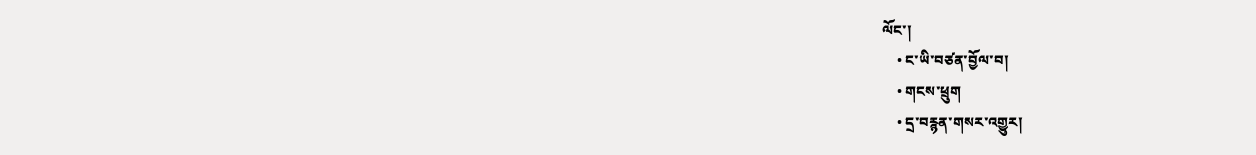ལོང་།
    • ང་ཡི་བཙན་བྱོལ་བ།
    • གངས་ཕྲུག
    • དྲ་བརྙན་གསར་འགྱུར།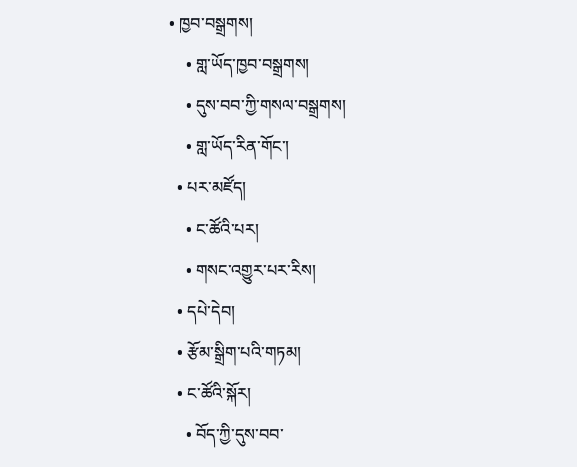• ཁྱབ་བསྒྲགས།
    • གླ་ཡོད་ཁྱབ་བསྒྲགས།
    • དུས་བབ་ཀྱི་གསལ་བསྒྲགས།
    • གླ་ཡོད་རིན་གོང་།
  • པར་མཛོད།
    • ང་ཚོའི་པར།
    • གསང་འགྱུར་པར་རིས།
  • དཔེ་དེབ།
  • རྩོམ་སྒྲིག་པའི་གཏམ།
  • ང་ཚོའི་སྐོར།
    • བོད་ཀྱི་དུས་བབ་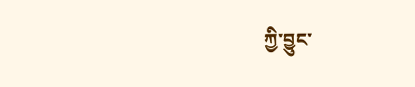ཀྱི་བྱུང་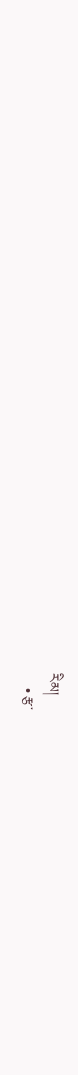རིམ།
    • རྩ་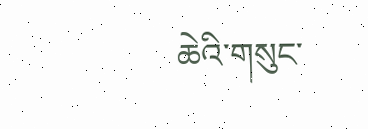ཆེའི་གསུང་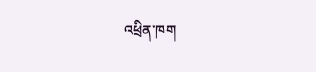འཕྲིན་ཁག